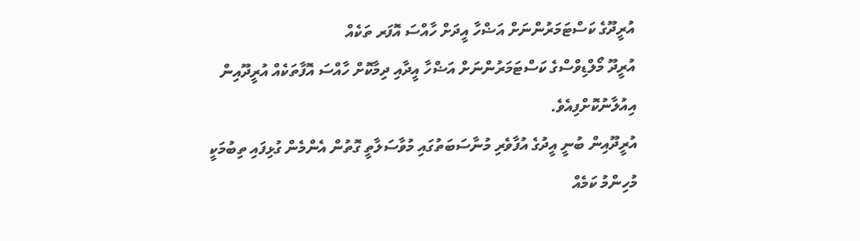އުރީދޫގެ ކަސްޓަމަރުންނަށް އަޟްހާ އީދަށް ހާއްސަ އޮފަރ ތަކެއް
އުރީދޫ މޯލްޑިވްސްގެ ކަސްޓަމަރުންނަށް އަޟްހާ އީދާއި ދިމާކޮށް ހާއްސަ އޮފާތަކެއް އުރީދޫއިން އިއުލާނުކޮށްފިއެވެ.
އުރީދޫއިން ބުނީ އީދުގެ އުފާވެރި މުނާސަބަތުގައި މުވާސަލާތީ ގޮތުން އެންމެން ގުޅިފައި ތިބުމަކީ މުހިންމު ކަމެއް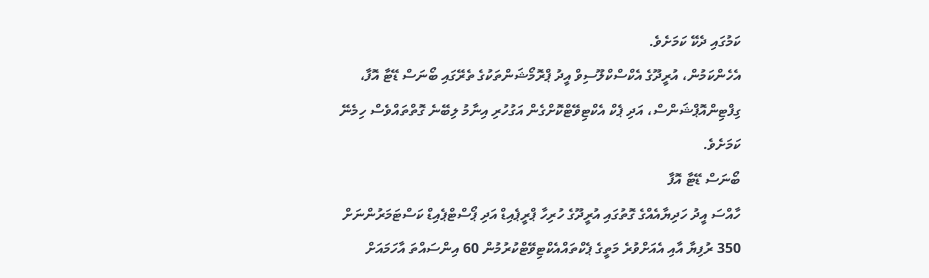ކަމުގައި ދެކޭ ކަމަށެވެ.
އެހެންކަމުން، އުރީދޫގެ އެކްސްކްލޫސިވް އީދު ޕްރޮމޯޝަންތަކުގެ ތެރޭގައި ބޯނަސް ޑޭޓާ އޮފާ، ގިފްޓިންއޮޕްޝަންސް، އަދި ޕެކް އެކްޓިވޭޓްކޮށްގެން އަގުހުރި އިނާމު ލިބޭނެ ގޮތްތައްވެސް ހިމެނޭ ކަމަށެވެ.
ބޯނަސް ޑޭޓާ އޮފާ
ހާއްސަ އީދު ހަދިޔާއެއްގެ ގޮތުގައި އުރީދޫގެ ހުރިހާ ޕްރީޕެއިޑް އަދި ޕޯސްޓްޕެއިޑް ކަސްޓަމަރުންނަށް 350 ރުފިޔާ އާއި އެއަށްވުރެ މަތީގެ ޕެކްތައްއެކްޓިވޭޓްކުރުމުން 60 އިންސައްތަ އާހަމައަށް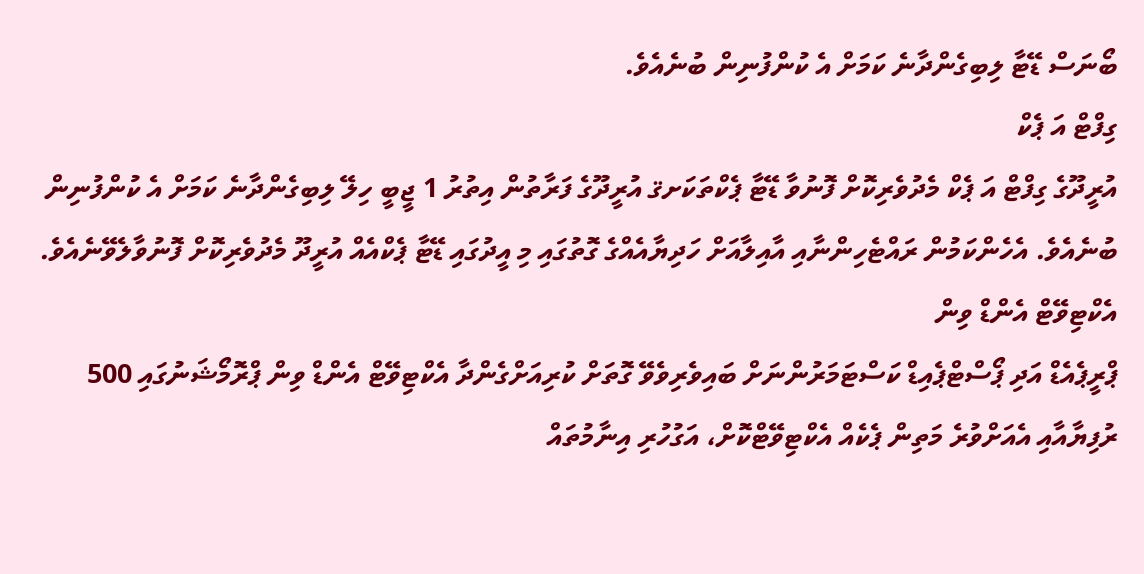ބޯނަސް ޑޭޓާ ލިބިގެންދާނެ ކަމަށް އެ ކުންފުނިން ބުނެއެވެ.
ގިފްޓް އަ ޕެކް
އުރީދޫގެ ގިފްޓް އަ ޕެކް މެދުވެރިކޮށް ފޮނުވާ ޑޭޓާ ޕެކްތަކަށޤ އުރީދޫގެ ފަރާތުން އިތުރު 1 ޖީބީ ހިލޭ ލިބިގެންދާނެ ކަމަށް އެ ކުންފުނިން ބުނެއެވެ. އެހެންކަމުން ރައްޓެހިންނާއި އާއިލާއަށް ހަދިޔާއެއްގެ ގޮތުގައި މި އީދުގައި ޑޭޓާ ޕެކްއެއް އުރީދޫ މެދުވެރިކޮށް ފޮނުވާލެވޭނެއެވެ.
އެކްޓިވޭޓް އެންޑް ވިން
ޕްރީޕެއެޑް އަދި ޕޯސްޓްޕެއިޑް ކަސްޓަމަރުންނަށް ބައިވެރިވެވޭ ގޮތަށް ކުރިއަށްގެންދާ އެކްޓިވޭޓް އެންޑް ވިން ޕްރޮމޯޝަނުގައި 500 ރުފިޔާއާއި އެއަށްވުރެ މަތިން ޕެކެއް އެކްޓިވޭޓްކޮށް، އަގުހުރި އިނާމުތައް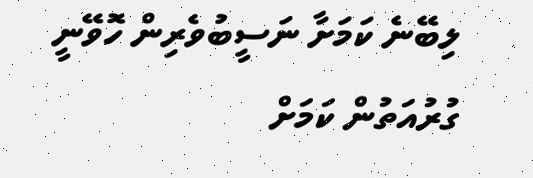ލިބޭނެ ކަމަށާ ނަސީބުވެރިން ހޮވޭނީ ގުރުއަތުން ކަމަށް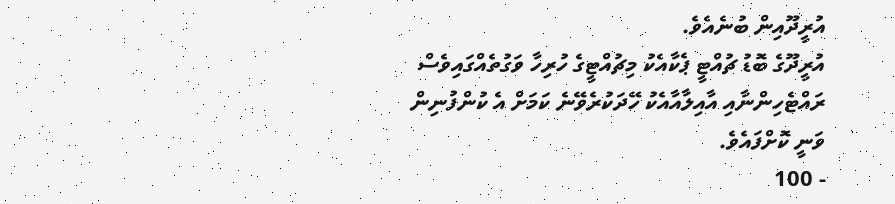އުރީދޫއިން ބުނެއެވެ.
އުރީދޫގެ ބޮޑު ޗުއްޓީ ޕެކާއެކު މިޗުއްޓީގެ ހުރިހާ ވަގުތެއްގައިވެސް ރައްޓެހިންނާއި އާއިލާއާއެކު ހޭދަކުރެވޭނެ ކަމަށް އެ ކުންފުނިން ވަނީ ކޮށްފައެވެ.
- 100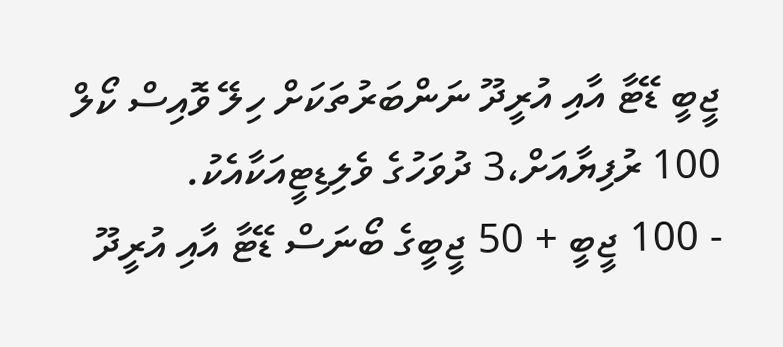ޖީބީ ޑޭޓާ އާއި އުރީދޫ ނަންބަރުތަކަށް ހިލޭ ވޮއިސް ކޯލް 100 ރުފިޔާއަށް،3 ދުވަހުގެ ވެލިޑިޓީއަކާއެކު.
- 100 ޖީބީ + 50 ޖީބީގެ ބޯނަސް ޑޭޓާ އާއި އުރީދޫ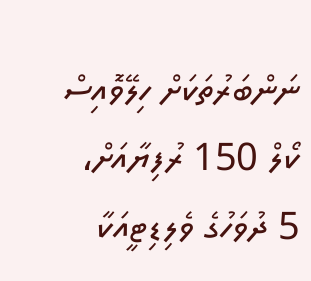ނަންބަރުތަކަށް ހިލޭވޮއިސް ކޯލް 150 ރުފިޔާއަށް، 5 ދުވަހުގެ ވެލިޑިޓީއަކާ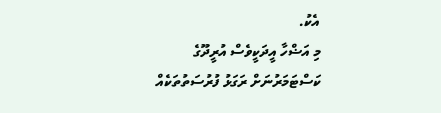އެކު.
މި އަޟްހާ އީދަކީވެސް އުރީދޫގެ ކަސްޓަމަރުނަށް ރަގަޅު ފުރުސަތުތަކެއް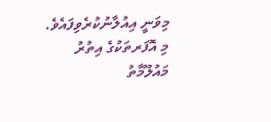މިވަނީ އިއުލާނުކުރެވިފައެވެ. މި އޮފަރތަކުގެ އިތުރު މައުލޫމާތު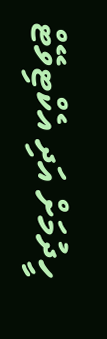ހީދުމަށް އަދި އެކްޓިވޭޓް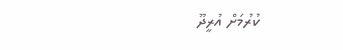ކުރުމަށް އުރީދޫ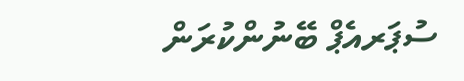ސުޕަރއެޕް ބޭނުންކުރަން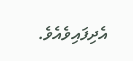އެދިފައިވެއެވެ.